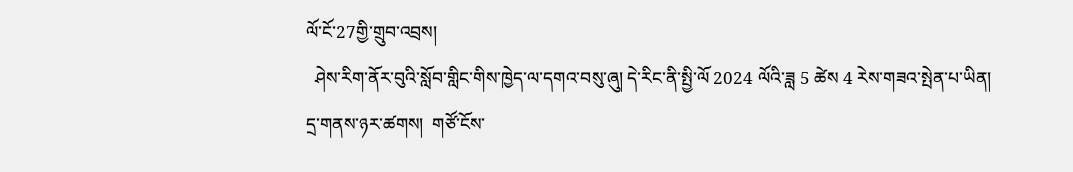ལོ་ངོ་27གྱི་གྲུབ་འབྲས།
  ཤེས་རིག་ནོར་བུའི་སློབ་གླིང་གིས་ཁྱེད་ལ་དགའ་བསུ་ཞུ། དེ་རིང་ནི་སྤྱི་ལོ 2024 ལོའི་ཟླ 5 ཚེས 4 རེས་གཟའ་སྤེན་པ་ཡིན། དྲ་གནས་ཉར་ཚགས།  གཙོ་ངོས་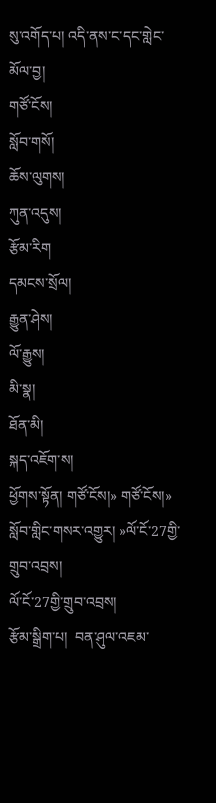སུ་འགོད་པ། འདི་ནས་ང་དང་གླེང་མོལ་བྱ།
གཙོ་ངོས།
སློབ་གསོ།
ཆོས་ལུགས།
ཀུན་འདུས།
རྩོམ་རིག
དམངས་སྲོལ།
རྒྱུན་ཤེས།
ལོ་རྒྱུས།
མི་སྣ།
ཐོན་མི།
སྐད་འཇོག་ས།
ཕྱོགས་སྟོན། གཙོ་ངོས།» གཙོ་ངོས།» སློབ་གླིང་གསར་འགྱུར། »ལོ་ངོ་27གྱི་གྲུབ་འབྲས།
ལོ་ངོ་27གྱི་གྲུབ་འབྲས།
རྩོམ་སྒྲིག་པ།  བན་ཤུལ་འཇམ་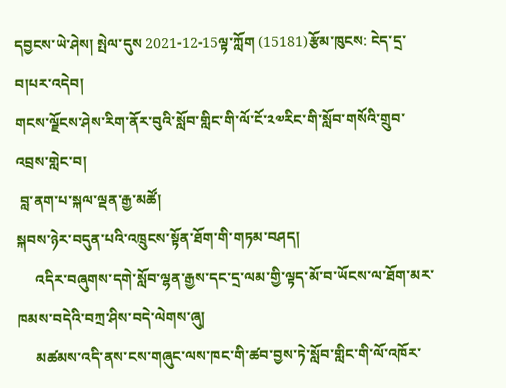དབྱངས་ཡེ་ཤེས། སྤེལ་དུས 2021-12-15ལྟ་ཀློག (15181)རྩོམ་ཁུངས: ངེད་དྲ་བ།པར་འདེབ།
གངས་ལྗོངས་ཤེས་རིག་ནོར་བུའི་སློབ་གླིང་གི་ལོ་ངོ་༢༧རིང་གི་སློབ་གསོའི་གྲུབ་འབྲས་གླེང་བ།
 བླ་ནག་པ་སྐལ་ལྡན་རྒྱ་མཚོ།
སྐབས་ཉེར་བདུན་པའི་འཁྲུངས་སྟོན་ཐོག་གི་གཏམ་བཤད།
     འདིར་བཞུགས་དགེ་སློབ་ལྷན་རྒྱས་དང་དྲ་ལམ་གྱི་ལྟད་མོ་བ་ཡོངས་ལ་ཐོག་མར་ཁམས་བདེའི་བཀྲ་ཤིས་བདེ་ལེགས་ཞུ།
     མཚམས་འདི་ནས་ངས་གཞུང་ལས་ཁང་གི་ཚབ་བྱས་ཏེ་སློབ་གླིང་གི་ལོ་འཁོར་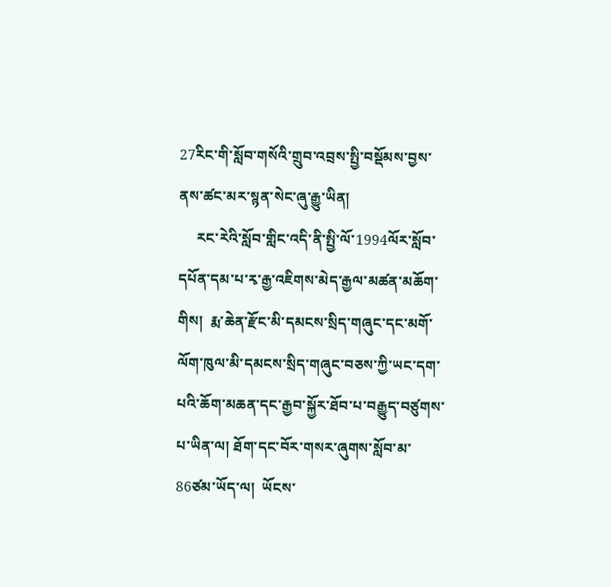27རིང་གི་སློབ་གསོའི་གྲུབ་འབྲས་སྤྱི་བསྡོམས་བྱས་ནས་ཚང་མར་སྙན་སེང་ཞུ་རྒྱུ་ཡིན།
     རང་རེའི་སློབ་གླིང་འདི་ནི་སྤྱི་ལོ་1994ལོར་སློབ་དཔོན་དམ་པ་རྭ་རྒྱ་འཇིགས་མེད་རྒྱལ་མཚན་མཆོག་གིས།  རྨ་ཆེན་རྫོང་མི་དམངས་སྲིད་གཞུང་དང་མགོ་ལོག་ཁུལ་མི་དམངས་སྲིད་གཞུང་བཅས་ཀྱི་ཡང་དག་པའི་ཆོག་མཆན་དང་རྒྱབ་སྐྱོར་ཐོབ་པ་བརྒྱུད་བཙུགས་པ་ཡིན་ལ། ཐོག་དང་བོར་གསར་ཞུགས་སློབ་མ་86ཙམ་ཡོད་ལ།  ཡོངས་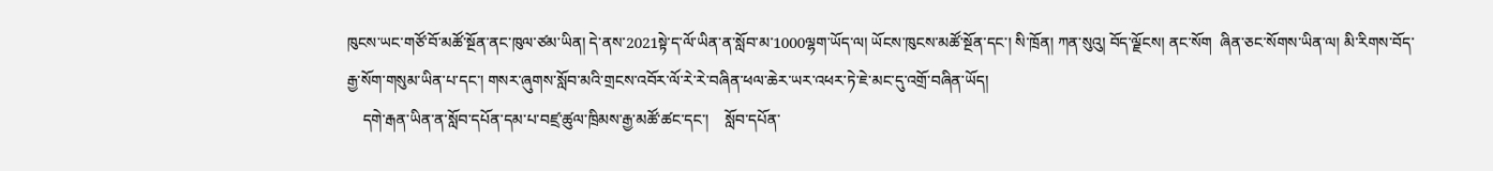ཁུངས་ཡང་གཙོ་བོ་མཚོ་སྔོན་ནང་ཁུལ་ཙམ་ཡིན། དེ་ནས་2021སྟེ་ད་ལོ་ཡིན་ན་སློབ་མ་1000ལྷག་ཡོད་ལ། ཡོངས་ཁུངས་མཚོ་སྔོན་དང་། སི་ཁྲོན། ཀན་སུའུ། བོད་ལྗོངས། ནང་སོག  ཞིན་ཅང་སོགས་ཡིན་ལ། མི་རིགས་བོད་རྒྱ་སོག་གསུམ་ཡིན་པ་དང་། གསར་ཞུགས་སློབ་མའི་གྲངས་འབོར་ལོ་རེ་རེ་བཞིན་ཕལ་ཆེར་ཡར་འཕར་ཏེ་ཇེ་མང་དུ་འགྲོ་བཞིན་ཡོད།
    དགེ་རྒན་ཡིན་ན་སློབ་དཔོན་དམ་པ་བཛྲ་ཚུལ་ཁྲིམས་རྒྱ་མཚོ་ཚང་དང་།    སློབ་དཔོན་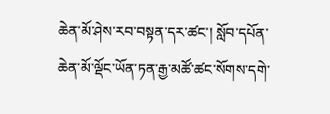ཆེན་མོ་ཤེས་རབ་བསྟན་དར་ཚང་། སློབ་དཔོན་ཆེན་མོ་ལྡོང་ཡོན་ཏན་རྒྱ་མཚོ་ཚང་སོགས་དགེ་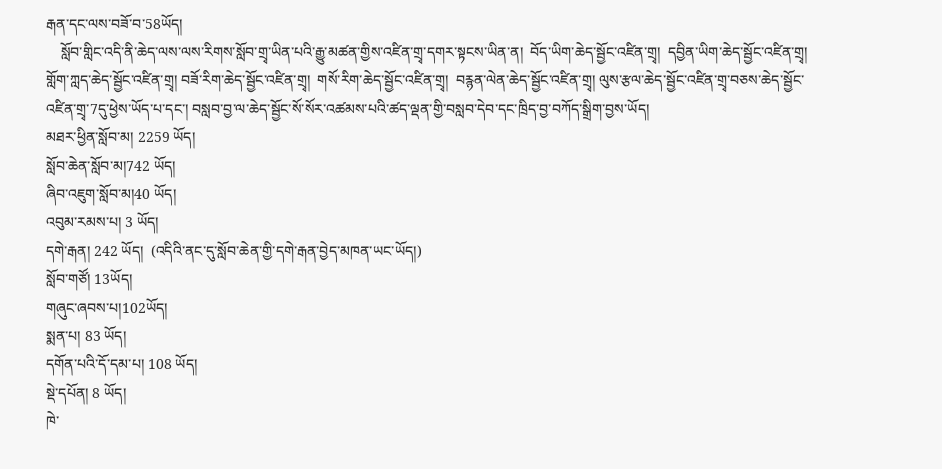རྒན་དང་ལས་བཟོ་བ་58ཡོད།
    སློབ་གླིང་འདི་ནི་ཆེད་ལས་ལས་རིགས་སློབ་གྲྭ་ཡིན་པའི་རྒྱུ་མཚན་གྱིས་འཛིན་གྲྭ་དགར་སྟངས་ཡིན་ན།  བོད་ཡིག་ཆེད་སྦྱོང་འཛིན་གྲྭ།  དབྱིན་ཡིག་ཆེད་སྦྱོང་འཛིན་གྲྭ།  གློག་ཀླད་ཆེད་སྦྱོང་འཛིན་གྲྭ། བཟོ་རིག་ཆེད་སྦྱོང་འཛིན་གྲྭ།  གསོ་རིག་ཆེད་སྦྱོང་འཛིན་གྲྭ།  བརྙན་ལེན་ཆེད་སྦྱོང་འཛིན་གྲྭ། ལུས་རྩལ་ཆེད་སྦྱོང་འཛིན་གྲྭ་བཅས་ཆེད་སྦྱོང་འཛིན་གྲྭ་7དུ་ཕྱེས་ཡོད་པ་དང་། བསླབ་བྱ་ལ་ཆེད་སྦྱོང་སོ་སོར་འཚམས་པའི་ཚད་ལྡན་གྱི་བསླབ་དེབ་དང་ཁྲིད་བྱ་བཀོད་སྒྲིག་བྱས་ཡོད།
མཐར་ཕྱིན་སློབ་མ། 2259 ཡོད།
སློབ་ཆེན་སློབ་མ།742 ཡོད།
ཞིབ་འཇུག་སློབ་མ།40 ཡོད།
འབུམ་རམས་པ། 3 ཡོད།
དགེ་རྒན། 242 ཡོད།  (འདིའི་ནང་དུ་སློབ་ཆེན་གྱི་དགེ་རྒན་བྱེད་མཁན་ཡང་ཡོད།)
སློབ་གཙོ། 13ཡོད།
གཞུང་ཞབས་པ།102ཡོད།
སྨན་པ། 83 ཡོད།
དགོན་པའི་དོ་དམ་པ། 108 ཡོད།
སྡེ་དཔོན། 8 ཡོད།
ཁེ་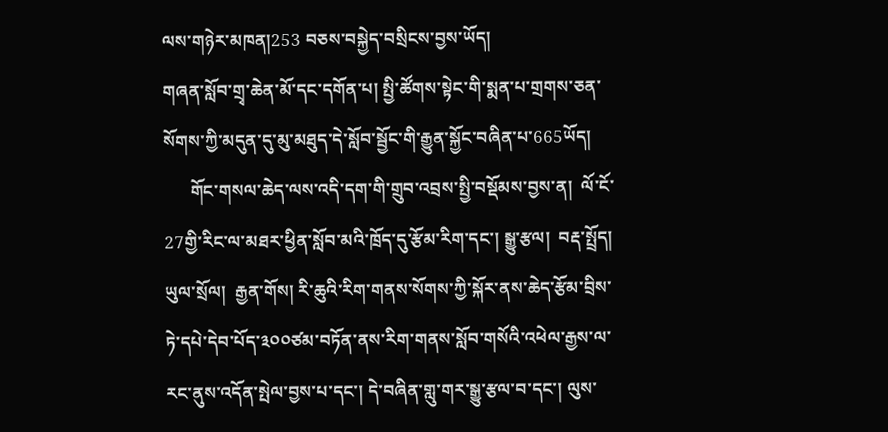ལས་གཉེར་མཁན།253 བཅས་བསྐྱེད་བསྲིངས་བྱས་ཡོད།
གཞན་སློབ་གྲྭ་ཆེན་མོ་དང་དགོན་པ། སྤྱི་ཚོགས་སྟེང་གི་སྨན་པ་གྲགས་ཅན་སོགས་ཀྱི་མདུན་དུ་མུ་མཐུད་དེ་སློབ་སྦྱོང་གི་རྒྱུན་སྐྱོང་བཞིན་པ་665ཡོད།
      གོང་གསལ་ཆེད་ལས་འདི་དག་གི་གྲུབ་འབྲས་སྤྱི་བསྡོམས་བྱས་ན།  ལོ་ངོ་27གྱི་རིང་ལ་མཐར་ཕྱིན་སློབ་མའི་ཁྲོད་དུ་རྩོམ་རིག་དང་། སྒྱུ་རྩལ།  བརྡ་སྤྲོད། ཡུལ་སྲོལ།  རྒྱན་གོས། རི་ཆུའི་རིག་གནས་སོགས་ཀྱི་སྐོར་ནས་ཆེད་རྩོམ་བྲིས་ཏེ་དཔེ་དེབ་པོད་༣༠༠ཙམ་བཏོན་ནས་རིག་གནས་སློབ་གསོའི་འཕེལ་རྒྱས་ལ་རང་ནུས་འདོན་སྤེལ་བྱས་པ་དང་། དེ་བཞིན་གླུ་གར་སྒྱུ་རྩལ་བ་དང་། ལུས་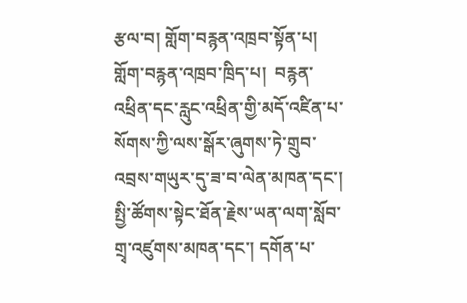རྩལ་བ། གློག་བརྙན་འཁྲབ་སྟོན་པ།  གློག་བརྙན་འཁྲབ་ཁྲིད་པ།  བརྙན་འཕྲིན་དང་རླུང་འཕྲིན་གྱི་མདོ་འཛིན་པ་སོགས་ཀྱི་ལས་སྒོར་ཞུགས་ཏེ་གྲུབ་འབྲས་གཡུར་དུ་ཟ་བ་ལེན་མཁན་དང་། སྤྱི་ཚོགས་སྟེང་ཐོན་རྗེས་ཡན་ལག་སློབ་གྲྭ་འཛུགས་མཁན་དང་། དགོན་པ་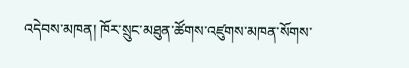འདེབས་མཁན། ཁོར་སྲུང་མཐུན་ཚོགས་འཛུགས་མཁན་སོགས་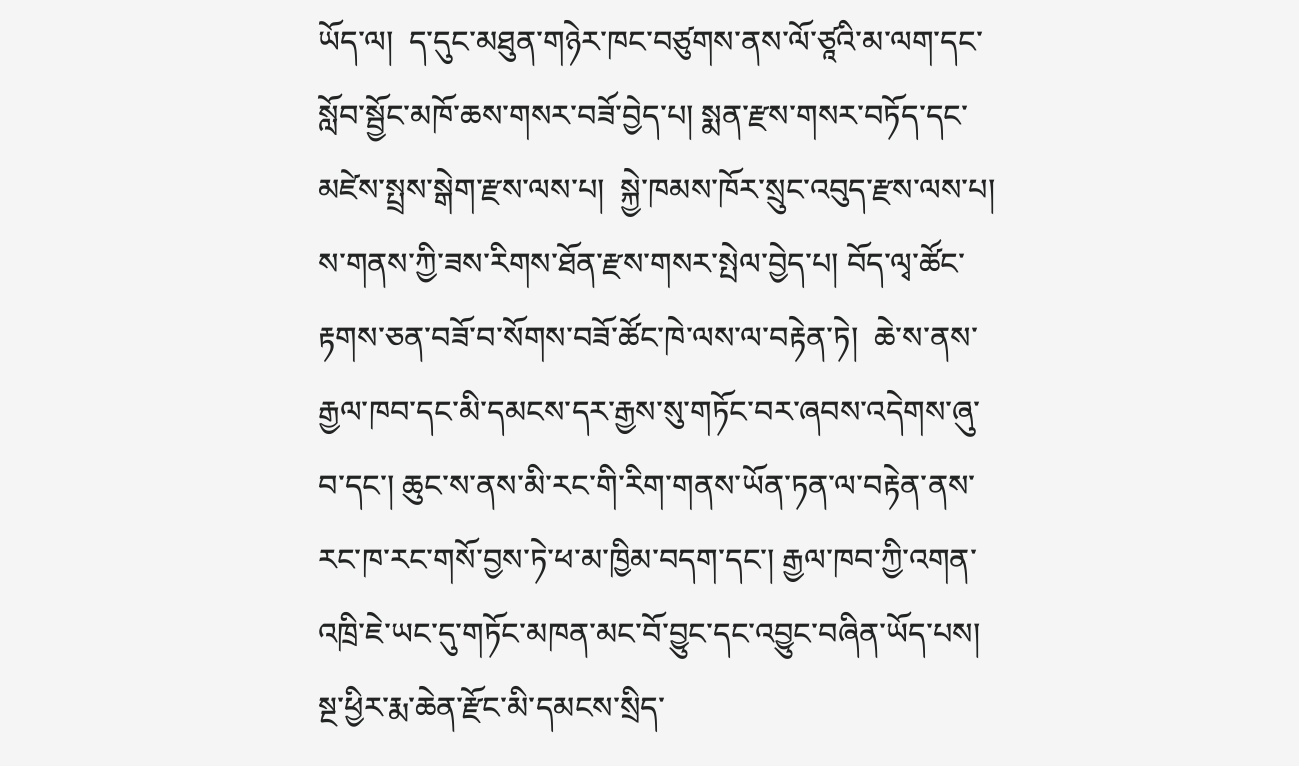ཡོད་ལ།  ད་དུང་མཐུན་གཉེར་ཁང་བཙུགས་ནས་ལོ་ཙཱའི་མ་ལག་དང་སློབ་སྦྱོང་མཁོ་ཆས་གསར་བཟོ་བྱེད་པ། སྨན་རྫས་གསར་བཏོད་དང་མཛེས་སྤྲས་སྒེག་རྫས་ལས་པ།  སྐྱེ་ཁམས་ཁོར་སྲུང་འབུད་རྫས་ལས་པ། ས་གནས་ཀྱི་ཟས་རིགས་ཐོན་རྫས་གསར་སྤེལ་བྱེད་པ། བོད་ལྭ་ཚོང་རྟགས་ཅན་བཟོ་བ་སོགས་བཟོ་ཚོང་ཁེ་ལས་ལ་བརྟེན་ཏེ།  ཆེ་ས་ནས་རྒྱལ་ཁབ་དང་མི་དམངས་དར་རྒྱས་སུ་གཏོང་བར་ཞབས་འདེགས་ཞུ་བ་དང་། ཆུང་ས་ནས་མི་རང་གི་རིག་གནས་ཡོན་ཏན་ལ་བརྟེན་ནས་རང་ཁ་རང་གསོ་བྱས་ཏེ་ཕ་མ་ཁྱིམ་བདག་དང་། རྒྱལ་ཁབ་ཀྱི་འགན་འཁྲི་ཇེ་ཡང་དུ་གཏོང་མཁན་མང་བོ་བྱུང་དང་འབྱུང་བཞིན་ཡོད་པས།   སྔ་ཕྱིར་རྨ་ཆེན་རྫོང་མི་དམངས་སྲིད་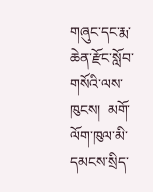གཞུང་དང་རྨ་ཆེན་རྫོང་སློབ་གསོའི་ལས་ཁུངས།  མགོ་ལོག་ཁུལ་མི་དམངས་སྲིད་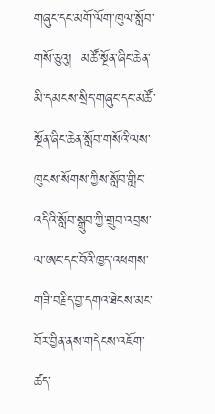གཞུང་དང་མགོ་ལོག་ཁུལ་སློབ་གསོ་ཅུའུ།  མཚོ་སྔོན་ཞིང་ཆེན་མི་དམངས་སྲིད་གཞུང་དང་མཚོ་སྔོན་ཞིང་ཆེན་སློབ་གསོའི་ལས་ཁུངས་སོགས་ཀྱིས་སློབ་གླིང་འདིའི་སློབ་སྒྲུབ་ཀྱི་གྲུབ་འབྲས་ལ་ཨང་དང་བོའི་ཁྱད་འཕགས་གཟི་བརྗིད་བྱ་དགའ་ཐེངས་མང་བོར་བྱིན་ནས་གདེངས་འཇོག་ཚད་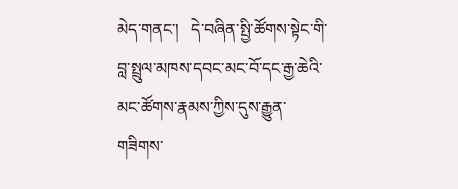མེད་གནང་།   དེ་བཞིན་སྤྱི་ཚོགས་སྟེང་གི་བླ་སྤྲུལ་མཁས་དབང་མང་བོ་དང་རྒྱ་ཆེའི་མང་ཚོགས་རྣམས་ཀྱིས་དུས་རྒྱུན་གཟིགས་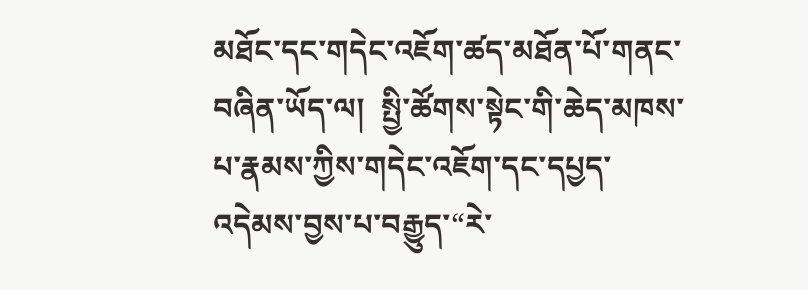མཐོང་དང་གདེང་འཇོག་ཚད་མཐོན་པོ་གནང་བཞིན་ཡོད་ལ།  སྤྱི་ཚོགས་སྟེང་གི་ཆེད་མཁས་པ་རྣམས་ཀྱིས་གདེང་འཇོག་དང་དཔྱད་འདེམས་བྱས་པ་བརྒྱུད་“རེ་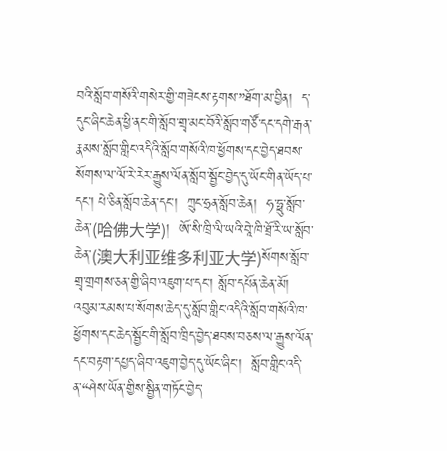བའི་སློབ་གསོའི་གསེར་གྱི་གཟེངས་རྟགས་”ཐོག་མ་བྱིན།  ད་དུང་ཞིང་ཆེན་ཕྱི་ནང་གི་སློབ་གྲྭ་མང་བོའི་སློབ་གཙོ་དང་དགེ་རྒན་རྣམས་སློབ་གླིང་འདིའི་སློབ་གསོའི་ཁ་ཕྱོགས་དང་བྱེད་ཐབས་སོགས་ལ་ལོ་རེ་རེར་རྒྱུས་ལོན་སློབ་སྦྱོང་བྱེད་དུ་ཡོང་གིན་ཡོད་པ་དང་། པེ་ཅིན་སློབ་ཆེན་དང་།  ཀྲུང་ཧྲན་སློབ་ཆེན།  ཧ་ཧྥུ་སློབ་ཆེན་(哈佛大学)།  ཨོ་སི་ཁྲི་ལི་ཡའི་བཱེ་ཁི་ཐྲོ་རི་ཡ་སློབ་ཆེན་(澳大利亚维多利亚大学)སོགས་སློབ་གྲྭ་གྲགས་ཅན་གྱི་ཞིབ་འཇུག་པ་དང་། སློབ་དཔོན་ཆེན་མོ། འབུམ་རམས་པ་སོགས་ཆེད་དུ་སློབ་གླིང་འདིའི་སློབ་གསོའི་ཁ་ཕྱོགས་དང་ཆེད་སྦྱོང་གི་སློབ་ཁྲིད་བྱེད་ཐབས་བཅས་ལ་རྒྱུས་ལོན་དང་བརྟག་དཔྱད་ཞིབ་འཇུག་བྱེད་དུ་ཡོང་ཞིང་།  སློབ་གླིང་འདི་ན་“ཤེས་ཡོན་གྱིས་སྦྱིན་གཏོང་བྱེད་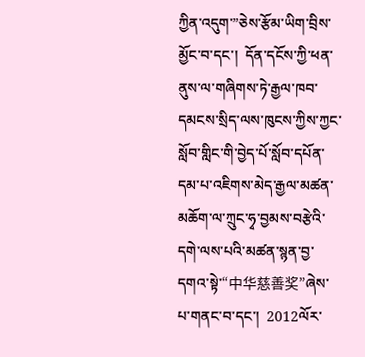ཀྱིན་འདུག་”ཅེས་རྩོམ་ཡིག་བྲིས་མྱོང་བ་དང་།  དོན་དངོས་ཀྱི་ཕན་ནུས་ལ་གཞིགས་ཏེ་རྒྱལ་ཁབ་དམངས་སྲིད་ལས་ཁུངས་ཀྱིས་ཀྱང་སློབ་གླིང་གི་བྱེད་པོ་སློབ་དཔོན་དམ་པ་འཇིགས་མེད་རྒྱལ་མཚན་མཆོག་ལ་ཀྲུང་ཧྭ་བྱམས་བརྩེའི་དགེ་ལས་པའི་མཚན་སྙན་བྱ་དགའ་སྟེ་“中华慈善奖”ཞེས་པ་གནང་བ་དང་།  2012ལོར་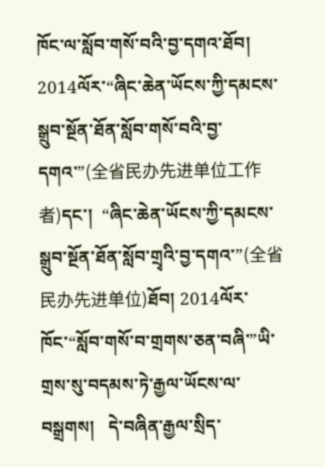ཁོང་ལ་སློབ་གསོ་བའི་བྱ་དགའ་ཐོབ།  2014ལོར་“ཞིང་ཆེན་ཡོངས་ཀྱི་དམངས་སྒྲུབ་སྔོན་ཐོན་སློབ་གསོ་བའི་བྱ་དགའ་”(全省民办先进单位工作者)དང་།  “ཞིང་ཆེན་ཡོངས་ཀྱི་དམངས་སྒྲུབ་སྔོན་ཐོན་སློབ་གྲྭའི་བྱ་དགའ་”(全省民办先进单位)ཐོབ། 2014ལོར་ཁོང་“སློབ་གསོ་བ་གྲགས་ཅན་བཞི་”ཡི་གྲས་སུ་བདམས་ཏེ་རྒྱལ་ཡོངས་ལ་བསྒྲགས།   དེ་བཞིན་རྒྱལ་སྲིད་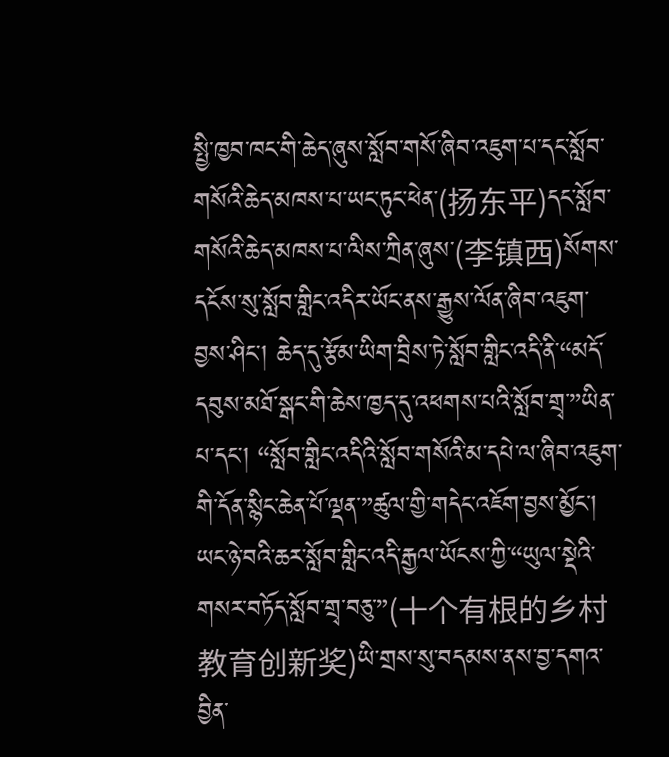སྤྱི་ཁྱབ་ཁང་གི་ཆེད་ཞུས་སློབ་གསོ་ཞིབ་འཇུག་པ་དང་སློབ་གསོའི་ཆེད་མཁས་པ་ཡང་ཏུང་ཕེན་(扬东平)དང་སློབ་གསོའི་ཆེད་མཁས་པ་ལིས་ཀྲིན་ཞུས་(李镇西)སོགས་དངོས་སུ་སློབ་གླིང་འདིར་ཡོང་ནས་རྒྱུས་ལོན་ཞིབ་འཇུག་བྱས་ཤིང་། ཆེད་དུ་རྩོམ་ཡིག་བྲིས་ཏེ་སློབ་གླིང་འདི་ནི་“མདོ་དབུས་མཐོ་སྒང་གི་ཆེས་ཁྱད་དུ་འཕགས་པའི་སློབ་གྲྭ་”ཡིན་པ་དང་། “སློབ་གླིང་འདིའི་སློབ་གསོའི་མ་དཔེ་ལ་ཞིབ་འཇུག་གི་དོན་སྙིང་ཆེན་པོ་ལྡན་”ཚུལ་གྱི་གདེང་འཇོག་བྱས་མྱོང་།  ཡང་ཉེ་བའི་ཆར་སློབ་གླིང་འདི་རྒྱལ་ཡོངས་ཀྱི་“ཡུལ་སྡེའི་གསར་བཏོད་སློབ་གྲྭ་བཅུ་”(十个有根的乡村教育创新奖)ཡི་གྲས་སུ་བདམས་ནས་བྱ་དགའ་བྱིན་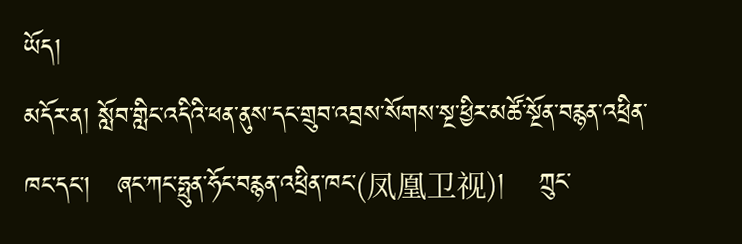ཡོད།
མདོར་ན། སློབ་གླིང་འདིའི་ཕན་ནུས་དང་གྲུབ་འབྲས་སོགས་སྔ་ཕྱིར་མཚོ་སྔོན་བརྙན་འཕྲིན་ཁང་དང་།   ཞང་ཀང་ཧྥུན་ཧོང་བརྙན་འཕྲིན་ཁང་(凤凰卫视)།    ཀྲུང་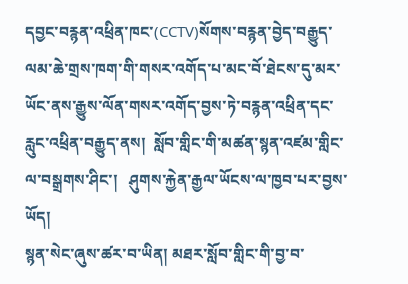དབྱང་བརྙན་འཕྲིན་ཁང་(CCTV)སོགས་བརྙན་བྱེད་བརྒྱུད་ལམ་ཆེ་གྲས་ཁག་གི་གསར་འགོད་པ་མང་བོ་ཐེངས་དུ་མར་ཡོང་ནས་རྒྱུས་ལོན་གསར་འགོད་བྱས་ཏེ་བརྙན་འཕྲིན་དང་རླུང་འཕྲིན་བརྒྱུད་ནས།  སློབ་གླིང་གི་མཚན་སྙན་འཛམ་གླིང་ལ་བསྒྲགས་ཤིང་།   ཤུགས་རྐྱེན་རྒྱལ་ཡོངས་ལ་ཁྱབ་པར་བྱས་ཡོད།
སྙན་སེང་ཞུས་ཚར་བ་ཡིན། མཐར་སློབ་གླིང་གི་བྱ་བ་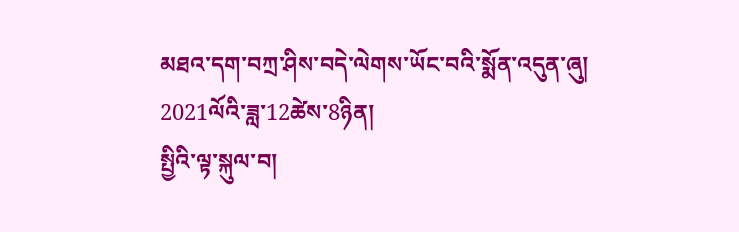མཐའ་དག་བཀྲ་ཤིས་བདེ་ལེགས་ཡོང་བའི་སྨོན་འདུན་ཞུ།
2021ལོའི་ཟླ་12ཚེས་8ཉིན།
སྤྱིའི་ལྟ་སྐུལ་བ།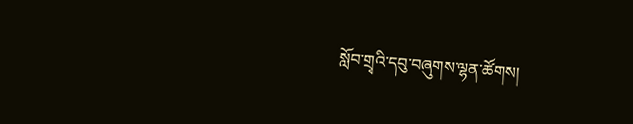སློབ་གྲྭའི་དབུ་བཞུགས་ལྷན་ཚོགས།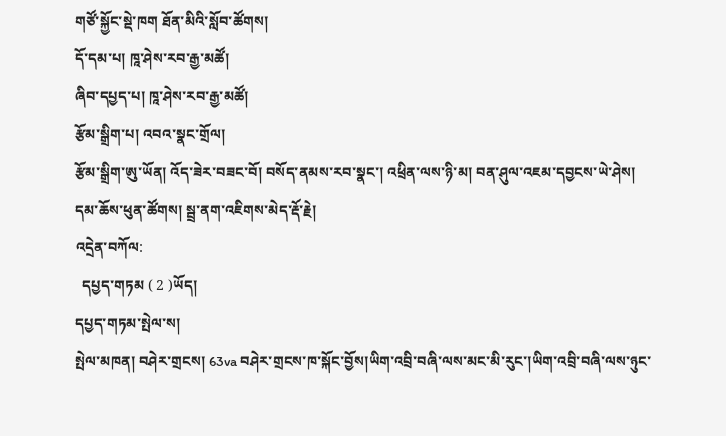གཙོ་སྐྱོང་སྡེ་ཁག ཐོན་མིའི་སློབ་ཚོགས།
དོ་དམ་པ། ཁཱ་ཤེས་རབ་རྒྱ་མཚོ།
ཞིབ་དཔྱད་པ། ཁཱ་ཤེས་རབ་རྒྱ་མཚོ།
རྩོམ་སྒྲིག་པ། འབའ་སྣང་གྲོལ།
རྩོམ་སྒྲིག་ཨུ་ཡོན། འོད་ཟེར་བཟང་བོ། བསོད་ནམས་རབ་སྣང་། འཕྲིན་ལས་ཉི་མ། བན་ཤུལ་འཇམ་དབྱངས་ཡེ་ཤེས། དམ་ཆོས་ཕུན་ཚོགས། སྦྲ་ནག་འཇིགས་མེད་རྡོ་རྗེ།
འདྲེན་བཀོལ:
  དཔྱད་གཏམ ( 2 )ཡོད།
དཔྱད་གཏམ་སྤེལ་ས།
སྤེལ་མཁན། བཤེར་གྲངས། 63va བཤེར་གྲངས་ཁ་སྐོང་བྱོས།ཡིག་འབྲི་བཞི་ལས་མང་མི་རུང་།ཡིག་འབྲི་བཞི་ལས་ཉུང་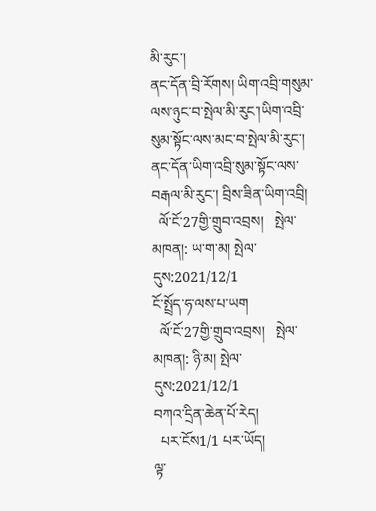མི་རུང་།
ནང་དོན་བྲི་རོགས། ཡིག་འབྲི་གསུམ་ལས་ཉུང་བ་སྤེལ་མི་རུང་།ཡིག་འབྲི་སུམ་སྟོང་ལས་མང་བ་སྤེལ་མི་རུང་།
ནང་དོན་ཡིག་འབྲི་སུམ་སྟོང་ལས་བརྒལ་མི་རུང་། བྲིས་ཟིན་ཡིག་འབྲི།
  ལོ་ངོ་27གྱི་གྲུབ་འབྲས།   སྤེལ་མཁན།: ཡ་ག་མ། སྤེལ་དུས:2021/12/1
ངོ་སྤྲོད་ཧ་ལས་པ་ཡག
  ལོ་ངོ་27གྱི་གྲུབ་འབྲས།   སྤེལ་མཁན།: ཉི་མ། སྤེལ་དུས:2021/12/1
བཀའ་དྲིན་ཆེན་པོ་རེད།
  པར་ངོས1/1 པར་ཡོད།
ལྟ་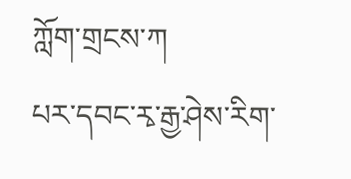ཀློག་གྲངས་ཀ
པར་དབང་རྭ་རྒྱ་ཤེས་རིག་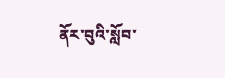ནོར་བུའི་སློབ་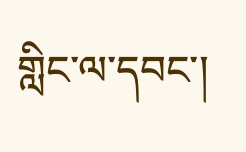གླིང་ལ་དབང་།